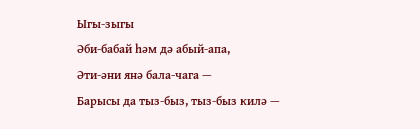Ыгы-зыгы
Әби-бабай һәм дә абый-апа,
Әти-әни янә бала-чага —
Барысы да тыз-быз, тыз-быз килә —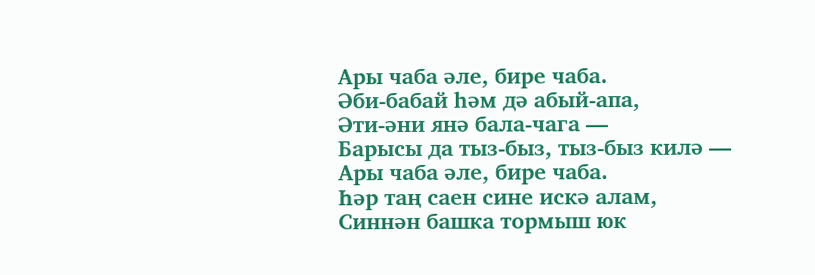Ары чаба әле, бире чаба.
Әби-бабай һәм дә абый-апа,
Әти-әни янә бала-чага —
Барысы да тыз-быз, тыз-быз килә —
Ары чаба әле, бире чаба.
Һәр таң саен сине искә алам,
Синнән башка тормыш юк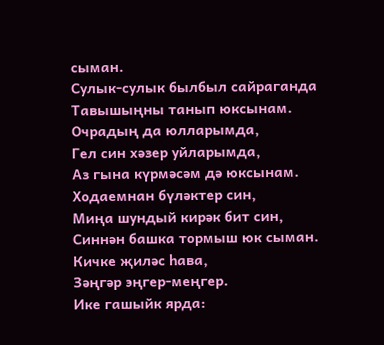сыман.
Сулык-сулык былбыл сайраганда
Тавышыңны танып юксынам.
Очрадың да юлларымда,
Гел син хәзер уйларымда,
Аз гына күрмәсәм дә юксынам.
Ходаемнан бүләктер син,
Миңа шундый кирәк бит син,
Синнән башка тормыш юк сыман.
Кичке җиләс һава,
Зәңгәр эңгер-меңгер.
Ике гашыйк ярда: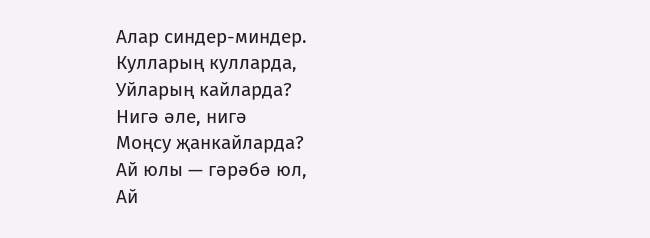Алар синдер-миндер.
Кулларың кулларда,
Уйларың кайларда?
Нигә әле, нигә
Моңсу җанкайларда?
Ай юлы — гәрәбә юл,
Ай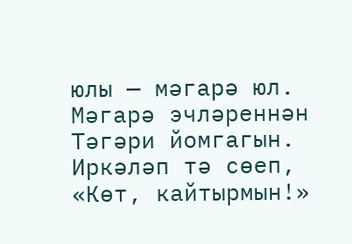юлы — мәгарә юл.
Мәгарә эчләреннән
Тәгәри йомгагын.
Иркәләп тә сөеп,
«Көт, кайтырмын!»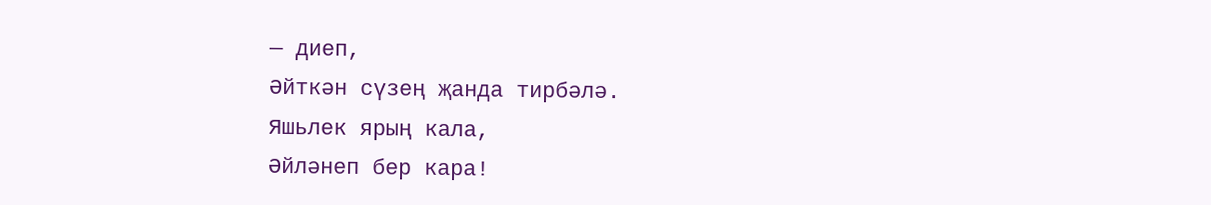— диеп,
Әйткән сүзең җанда тирбәлә.
Яшьлек ярың кала,
Әйләнеп бер кара!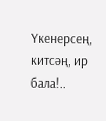Үкенерсең, китсәң, ир бала!..